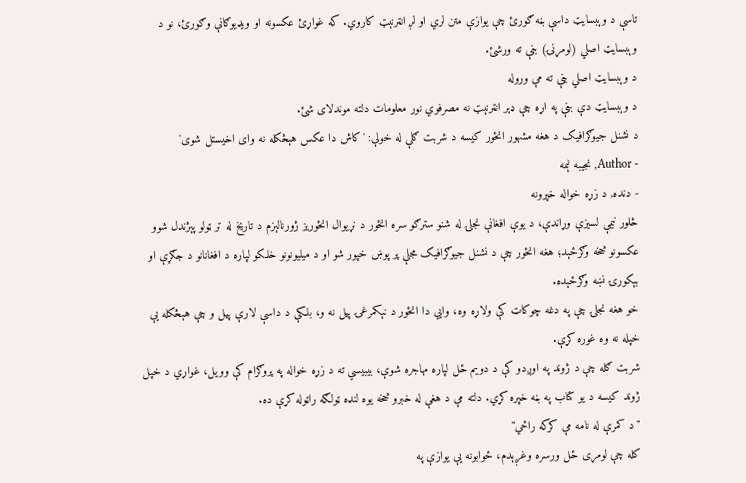تاسې د وېبسایټ داسې بڼه ګورئ چې یوازې متن لري او لږ انټرنېټ کاروي. که غواړئ عکسونه او ویډیوګانې وګورئ، نو د وېبسایټ اصلي (لومړنۍ) بڼې ته ورشئ.
د وېبسایټ اصلي بڼې ته مې وروله
د وېبسایټ دې بڼې په اړه چې ډېر انټرنېټ نه مصرفوي نور معلومات دلته موندلای شئ.
د نشنل جیوګرافیک د هغه مشهور انځور کیسه د شربت ګلې له خولې: 'کاش دا عکس هېڅکله نه وای اخیستل شوی'
- Author, نجیبه لېمه
- دنده, د زړه خواله خپرونه
څلور نيمې لسيزې وړاندې، د يوې افغانې نجلۍ له شنو سترګو سره انځور د نړيوال انځوريز ژورنالېزم د تاريخ له تر ټولو پېژندل شوو عکسونو څخه وګرځېد؛ هغه انځور چې د نشنل جيوګرافیک مجلې پر پوښ خپور شو او د ميليونونو خلکو لپاره د افغانانو د جګړې او بېکورۍ نښه وګرځېده.
خو هغه نجلۍ چې په دغه چوکاټ کې ولاړه وه، وايي دا انځور د نېکمرغۍ پيل نه و، بلکې د داسې لارې پيل و چې هېڅکله يې خپله نه وه غوره کړې.
شربت ګله چې د ژوند په اوږدو کې د دويم ځل لپاره مهاجره شوې، بيبيسي ته د زړه خواله په پروګرام کې وویل، غواړي د خپل ژوند کيسه د يو کتاب په بڼه خپره کړي. دلته مې د هغې له خبرو څخه يوه لنډه ټولګه راټوله کړې ده.
"د کمرې له نامه مې کرکه راځي"
کله چې لومړی ځل ورسره وغږېدم، ځوابونه يې يوازې په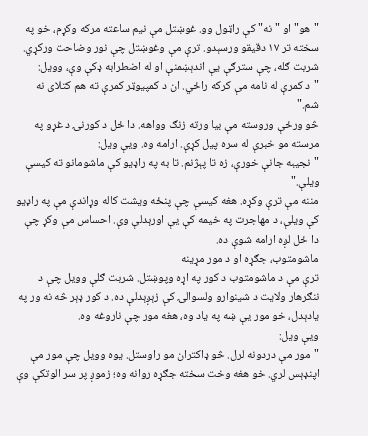"هو" او "نه" کې راټول وو. غوښتل مې نيم ساعته مرکه وکړم، خو په سخته تر ۱۷ دقيقو ورسېدو. ترې مې وغوښتل چې نور وضاحت ورکړي.
شربت ګله، چې سترګې يې اندېښمنې او له اضطرابه ډکې وې، وويل:
"د کمرې له نامه مې کرکه راځي. ان د کمپيوټر کمرې ته هم کتلای نه شم."
څو ورځې وروسته مې بيا ورته زنګ وواهه. دا ځل د کورنۍ د غړو په مرسته مو خبرې له سره پيل کړې. ارامه وه. ويې ويل:
"نجیبه جانې خورې، زه تا پېژنم. تا به په راډيو کې ماشومانو ته کيسې ويلې."
مننه مې ترې وکړه. هغه کيسې چې پنځه ويشت کاله وړاندې مې په راډيو کې ويلې، د مهاجرت په خيمه کې يې اورېدلې وې. احساس مې وکړ چې دا ځل لږه ارامه شوې ده.
ماشومتوب، جګړه او د مور مړينه
ترې مې د ماشومتوب د کور په اړه وپوښتل. شربت ګلې وويل چې د ننګرهار ولايت د شينوارو ولسوالۍ کې زېږېدلې ده. د کور ډېر څه نه ور په يادېدل، خو مور يې ښه په ياد وه، هغه مور چې ناروغه وه.
ويې ويل:
"مور مې دردونه لرل. څو ډاکتران مو راوستل. يوه وويل چې مور مې اپنډېس لري. خو هغه وخت سخته جګړه روانه وه؛ زموږ پر سر الوتکې وې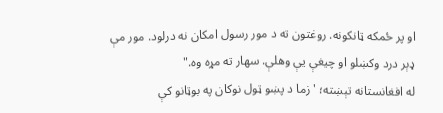او پر ځمکه ټانکونه. روغتون ته د مور رسول امکان نه درلود. مور مې ډېر درد وکښلو او چيغې يې وهلې. سهار ته مړه وه."
له افغانستانه تېښته؛ 'زما د پښو ټول نوکان په بوټانو کې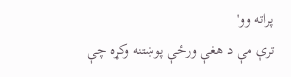پراته وو'
ترې مې د هغې ورځې پوښتنه وکړه چې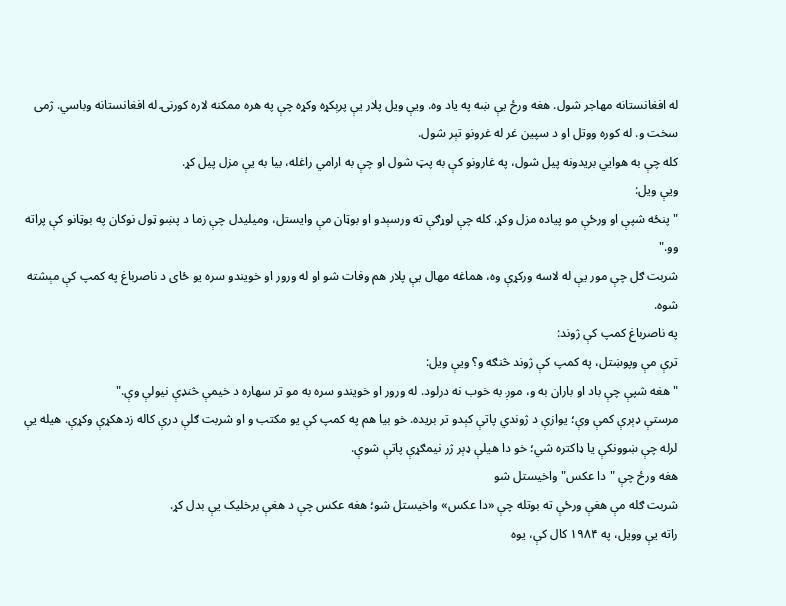له افغانستانه مهاجر شول. هغه ورځ يې ښه په ياد وه. ويې ويل پلار يې پرېکړه وکړه چې په هره ممکنه لاره کورنۍ له افغانستانه وباسي. ژمی سخت و. له کوره ووتل او د سپين غر له غرونو تېر شول.
کله چې به هوايي بريدونه پيل شول، په غارونو کې به پټ شول او چې به ارامي راغله، بيا به يې مزل پيل کړ.
ويې ويل:
"پنځه شپې او ورځې مو پیاده مزل وکړ. کله چې لوړګې ته ورسېدو او بوټان مې وایستل، ومیلیدل چې زما د پښو ټول نوکان په بوټانو کې پراته وو."
شربت ګل چې مور يې له لاسه ورکړې وه، هماغه مهال يې پلار هم وفات شو او له ورور او خويندو سره يو ځای د ناصرباغ په کمپ کې مېشته شوه.
په ناصرباغ کمپ کې ژوند:
ترې مې وپوښتل، په کمپ کې ژوند څنګه و؟ ويې ويل:
"هغه شپې چې باد او باران به و، موږ به خوب نه درلود. له ورور او خويندو سره به مو تر سهاره د خيمې څنډې نيولې وې."
مرستې ډېرې کمې وې؛ يوازې د ژوندي پاتې کېدو تر بريده. خو بيا هم په کمپ کې يو مکتب و او شربت ګلې درې کاله زدهکړې وکړې. هيله يې لرله چې ښوونکې يا ډاکتره شي؛ خو دا هيلې ډېر ژر نيمګړې پاتې شوې.
هغه ورځ چې "دا عکس" واخيستل شو
شربت ګله مې هغې ورځې ته بوتله چې «دا عکس» واخيستل شو؛ هغه عکس چې د هغې برخليک يې بدل کړ.
راته یې وویل، په ۱۹۸۴ کال کې، يوه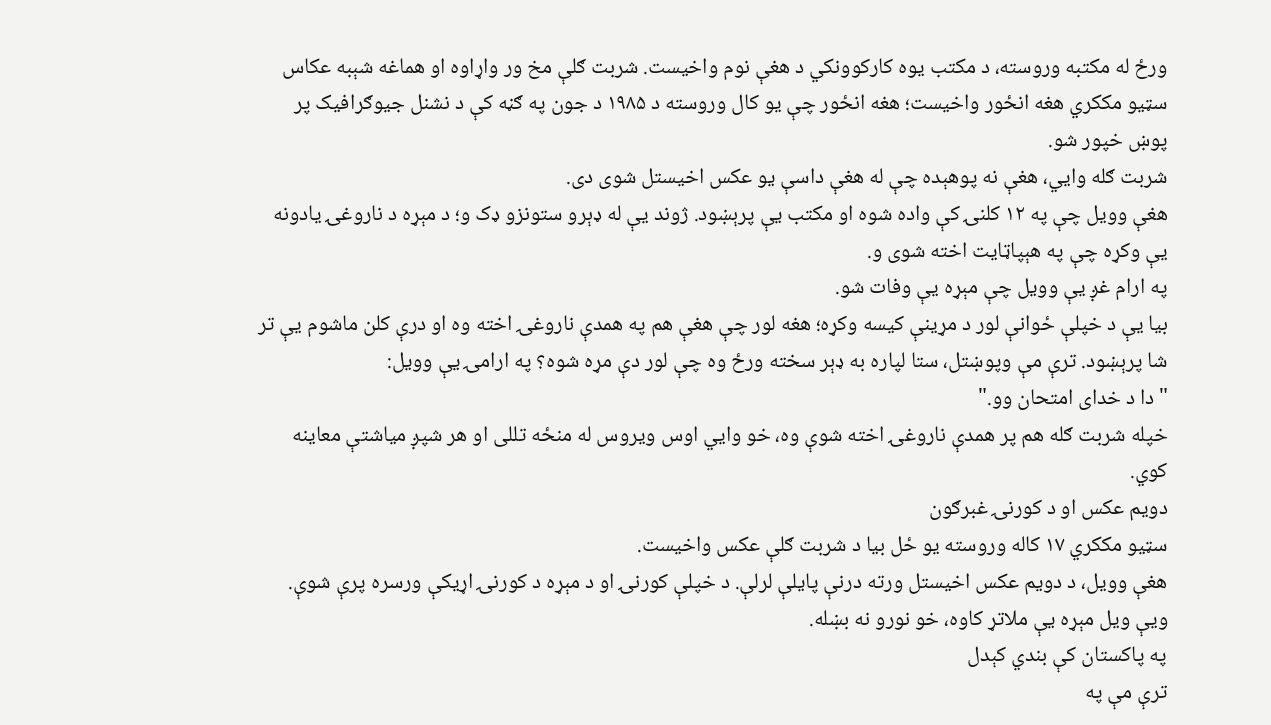ورځ له مکتبه وروسته، د مکتب يوه کارکوونکي د هغې نوم واخيست. شربت ګلې مخ ور واړاوه او هماغه شېبه عکاس سټيو مککري هغه انځور واخيست؛ هغه انځور چې يو کال وروسته د ۱۹۸۵ د جون په ګڼه کې د نشنل جيوګرافیک پر پوښ خپور شو.
شربت ګله وايي، هغې نه پوهېده چې له هغې داسې يو عکس اخيستل شوی دی.
هغې وويل چې په ۱۲ کلنۍ کې واده شوه او مکتب يې پرېښود. ژوند يې له ډېرو ستونزو ډک و؛ د مېړه د ناروغۍ يادونه يې وکړه چې په هېپاټايت اخته شوی و.
په ارام غږ يې وويل چې مېړه يې وفات شو.
بيا يې د خپلې ځوانې لور د مړينې کيسه وکړه؛ هغه لور چې هغې هم په همدې ناروغۍ اخته وه او درې کلن ماشوم يې تر شا پرېښود. ترې مې وپوښتل، ستا لپاره به ډېر سخته ورځ وه چې لور دې مړه شوه؟ په ارامۍ يې وويل:
"دا د خدای امتحان وو."
خپله شربت ګله هم پر همدې ناروغۍ اخته شوې وه، خو وايي اوس ويروس له منځه تللی او هر شپږ مياشتې معاينه کوي.
دويم عکس او د کورنۍ غبرګون
سټيو مککري ۱۷ کاله وروسته يو ځل بيا د شربت ګلې عکس واخيست.
هغې وويل، د دويم عکس اخيستل ورته درنې پايلې لرلې. د خپلې کورنۍ او د مېړه د کورنۍ اړيکې ورسره پرې شوې.
ويې ويل مېړه يې ملاتړ کاوه، خو نورو نه بښله.
په پاکستان کې بندي کېدل
ترې مې په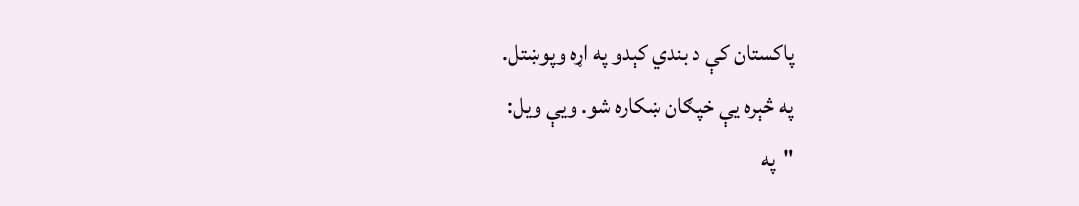پاکستان کې د بندي کېدو په اړه وپوښتل.
په څېره يې خپګان ښکاره شو. ويې ويل:
"په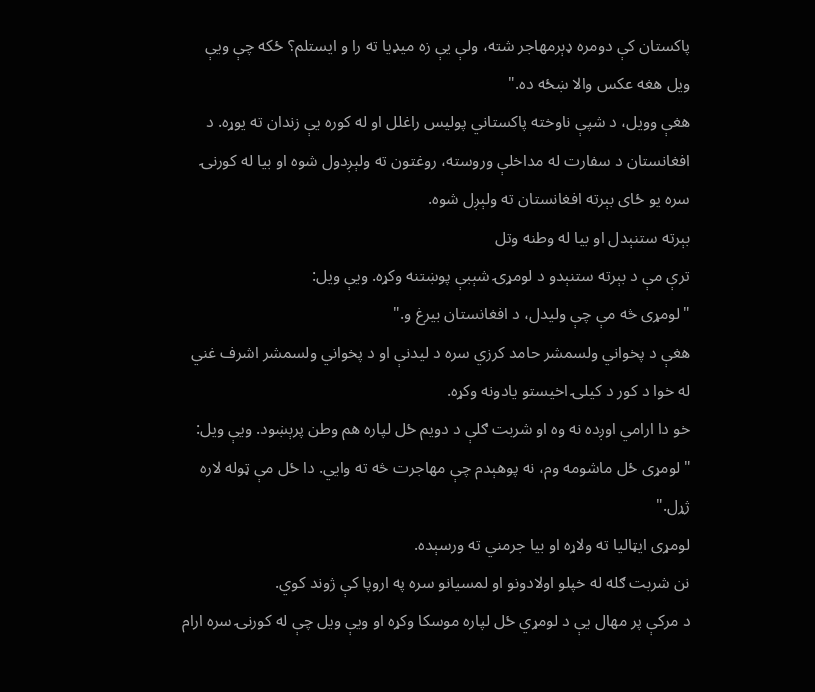پاکستان کې دومره ډېرمهاجر شته، ولې يې زه میډیا ته را و ایستلم؟ ځکه چې ویې ویل هغه عکس والا ښځه ده."
هغې وويل، د شپې ناوخته پاکستاني پوليس راغلل او له کوره يې زندان ته يوړه. د افغانستان د سفارت له مداخلې وروسته، روغتون ته ولېږدول شوه او بيا له کورنۍ سره يو ځای بېرته افغانستان ته ولېږل شوه.
بېرته ستنېدل او بيا له وطنه وتل
ترې مې د بېرته ستنېدو د لومړۍ شېبې پوښتنه وکړه. ويې ويل:
"لومړی څه مې چې وليدل، د افغانستان بيرغ و."
هغې د پخواني ولسمشر حامد کرزي سره د ليدنې او د پخواني ولسمشر اشرف غني له خوا د کور د کيلۍ اخيستو يادونه وکړه.
خو دا ارامي اوږده نه وه او شربت ګلې د دويم ځل لپاره هم وطن پرېښود. ويې ويل:
"لومړی ځل ماشومه وم، نه پوهېدم چې مهاجرت څه ته وايي. دا ځل مې ټوله لاره ژړل."
لومړی ايټاليا ته ولاړه او بيا جرمني ته ورسېده.
نن شربت ګله له خپلو اولادونو او لمسيانو سره په اروپا کې ژوند کوي.
د مرکې پر مهال يې د لومړي ځل لپاره موسکا وکړه او ويې ويل چې له کورنۍ سره ارام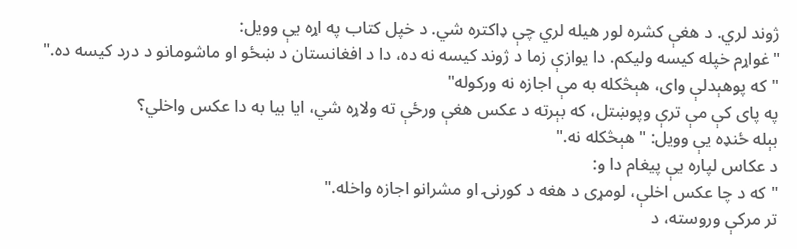ژوند لري. د هغې کشره لور هيله لري چې ډاکتره شي. د خپل کتاب په اړه يې وويل:
"غواړم خپله کيسه وليکم. دا يوازې زما د ژوند کيسه نه ده، دا د افغانستان د ښځو او ماشومانو د درد کيسه ده."
"که پوهېدلې وای، هېڅکله به مې اجازه نه ورکوله"
په پای کې مې ترې وپوښتل، که بېرته د عکس هغې ورځې ته ولاړه شي، ايا بيا به دا عکس واخلي؟
بېله ځنډه يې وويل: "هېڅکله نه."
د عکاس لپاره يې پيغام دا و:
"که د چا عکس اخلې، لومړی د هغه د کورنۍ او مشرانو اجازه واخله."
تر مرکې وروسته، د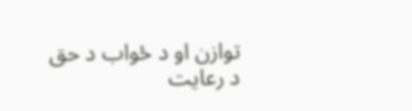توازن او د ځواب د حق د رعايت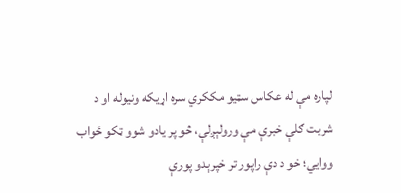لپاره مې له عکاس سټيو مککري سره اړيکه ونيوله او د شربت ګلې خبرې مې ورولېږلې، څو پر يادو شوو ټکو ځواب ووايي؛ خو د دې راپور تر خپرېدو پورې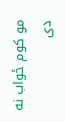مو کوم ځواب نه دی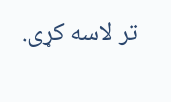تر لاسه کړی.